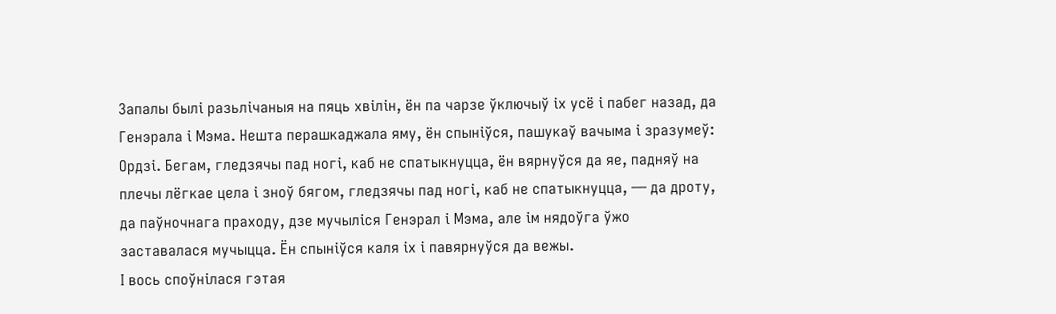Запалы былі разьлічаныя на пяць хвілін, ён па чарзе ўключыў іх усё і пабег назад, да Генэрала і Мэма. Нешта перашкаджала яму, ён спыніўся, пашукаў вачыма і зразумеў: Ордзі. Бегам, гледзячы пад ногі, каб не спатыкнуцца, ён вярнуўся да яе, падняў на плечы лёгкае цела і зноў бягом, гледзячы пад ногі, каб не спатыкнуцца, — да дроту, да паўночнага праходу, дзе мучыліся Генэрал і Мэма, але ім нядоўга ўжо заставалася мучыцца. Ён спыніўся каля іх і павярнуўся да вежы.
І вось споўнілася гэтая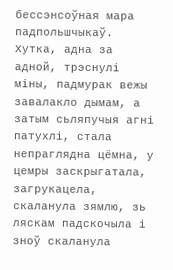бессэнсоўная мара падпольшчыкаў. Хутка, адна за адной, трэснулі міны, падмурак вежы завалакло дымам, а затым сьляпучыя агні патухлі, стала непраглядна цёмна, у цемры заскрыгатала, загрукацела, скаланула зямлю, зь ляскам падскочыла і зноў скаланула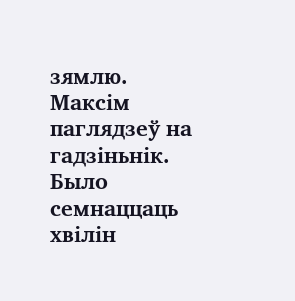зямлю.
Максім паглядзеў на гадзіньнік. Было семнаццаць хвілін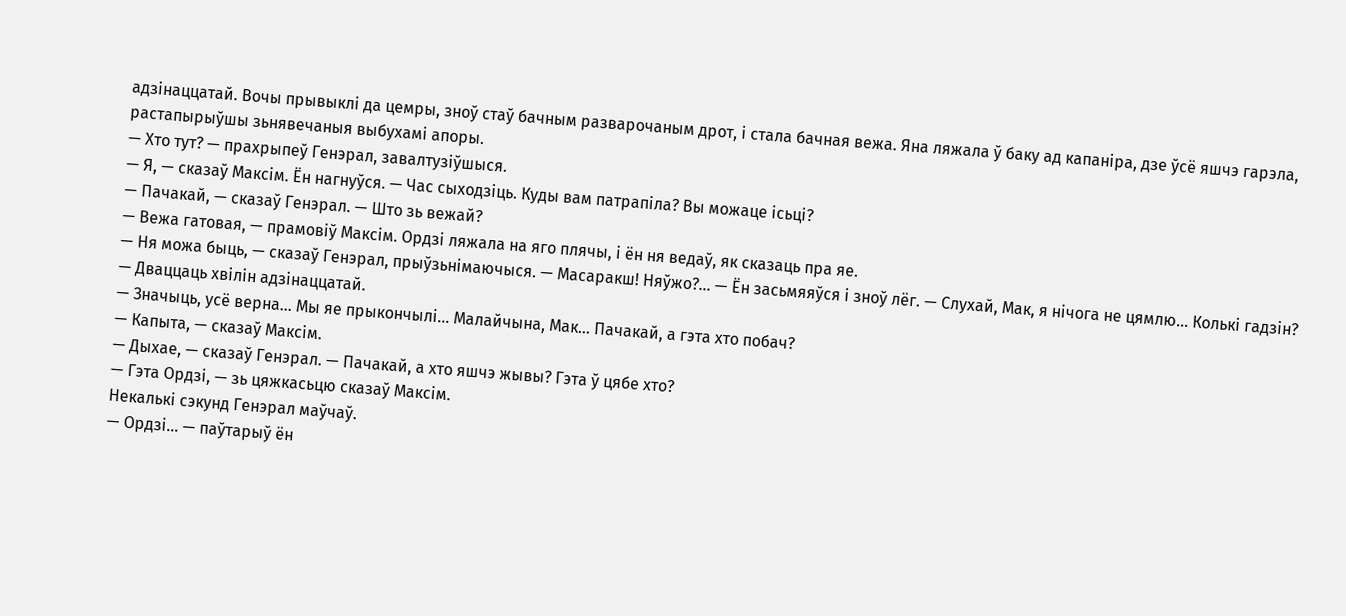адзінаццатай. Вочы прывыклі да цемры, зноў стаў бачным разварочаным дрот, і стала бачная вежа. Яна ляжала ў баку ад капаніра, дзе ўсё яшчэ гарэла, растапырыўшы зьнявечаныя выбухамі апоры.
— Хто тут? — прахрыпеў Генэрал, завалтузіўшыся.
— Я, — сказаў Максім. Ён нагнуўся. — Час сыходзіць. Куды вам патрапіла? Вы можаце ісьці?
— Пачакай, — сказаў Генэрал. — Што зь вежай?
— Вежа гатовая, — прамовіў Максім. Ордзі ляжала на яго плячы, і ён ня ведаў, як сказаць пра яе.
— Ня можа быць, — сказаў Генэрал, прыўзьнімаючыся. — Масаракш! Няўжо?... — Ён засьмяяўся і зноў лёг. — Слухай, Мак, я нічога не цямлю... Колькі гадзін?
— Дваццаць хвілін адзінаццатай.
— Значыць, усё верна... Мы яе прыкончылі... Малайчына, Мак... Пачакай, а гэта хто побач?
— Капыта, — сказаў Максім.
— Дыхае, — сказаў Генэрал. — Пачакай, а хто яшчэ жывы? Гэта ў цябе хто?
— Гэта Ордзі, — зь цяжкасьцю сказаў Максім.
Некалькі сэкунд Генэрал маўчаў.
— Ордзі... — паўтарыў ён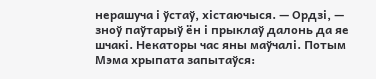нерашуча і ўстаў, хістаючыся. — Ордзі, — зноў паўтарыў ён і прыклаў далонь да яе шчакі. Некаторы час яны маўчалі. Потым Мэма хрыпата запытаўся: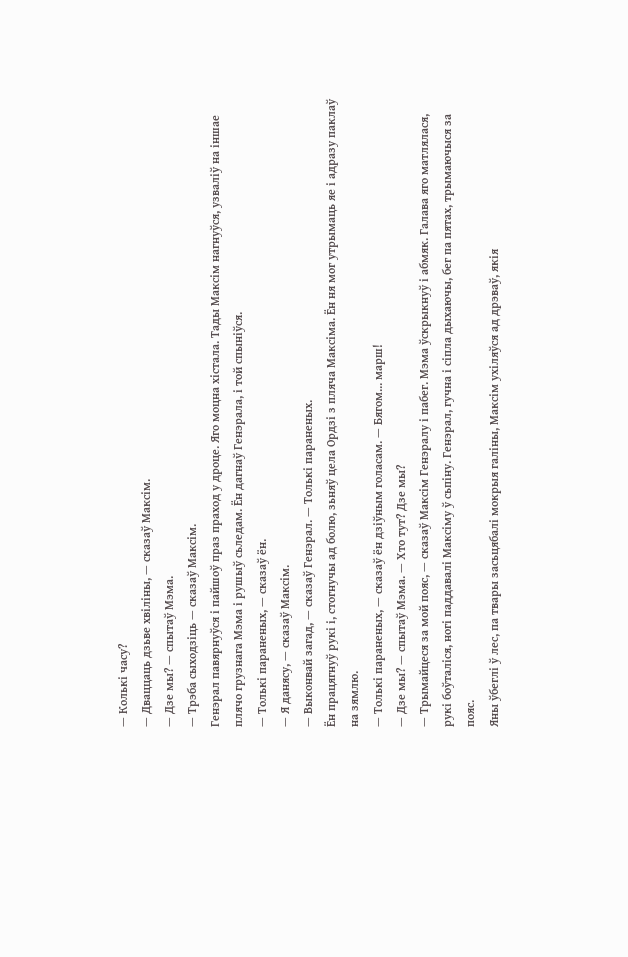— Колькі часу?
— Дваццаць дзьве хвіліны, — сказаў Максім.
— Дзе мы? — спытаў Мэма.
— Трэба сыходзіць — сказаў Максім.
Генэрал павярнуўся і пайшоў праз праход у дроце. Яго моцна хістала. Тады Максім нагнуўся, узваліў на іншае плячо грузнага Мэма і рушыў сьледам. Ён дагнаў Генэрала, і той спыніўся.
— Толькі параненых, — сказаў ён.
— Я данясу, — сказаў Максім.
— Выконвай загад, — сказаў Генэрал. — Толькі параненых.
Ён працягнуў рукі і, стогнучы ад болю, зьняў цела Ордзі з пляча Максіма. Ён ня мог утрымаць яе і адразу паклаў на зямлю.
— Толькі параненых, — сказаў ён дзіўным голасам. — Бягом... марш!
— Дзе мы? — спытаў Мэма. — Хто тут? Дзе мы?
— Трымайцеся за мой пояс, — сказаў Максім Генэралу і пабег. Мэма ўскрыкнуў і абмяк. Галава яго матлялася, рукі боўталіся, ногі паддавалі Максіму ў сьпіну. Генэрал, гучна і сіпла дыхаючы, бег па пятах, трымаючыся за пояс.
Яны ўбеглі ў лес, па твары засьцябалі мокрыя галіны, Максім ухіляўся ад дрэваў, якія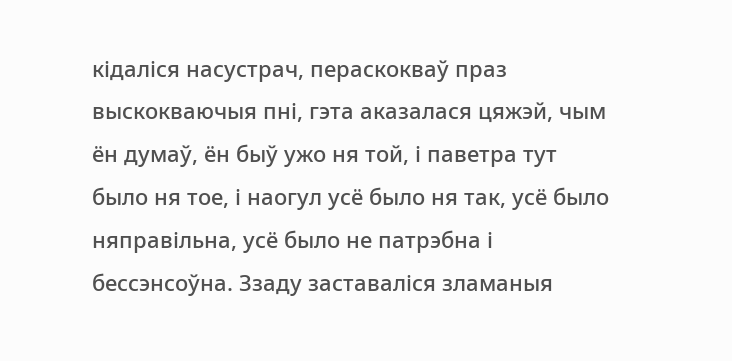кідаліся насустрач, пераскокваў праз выскокваючыя пні, гэта аказалася цяжэй, чым ён думаў, ён быў ужо ня той, і паветра тут было ня тое, і наогул усё было ня так, усё было няправільна, усё было не патрэбна і бессэнсоўна. Ззаду заставаліся зламаныя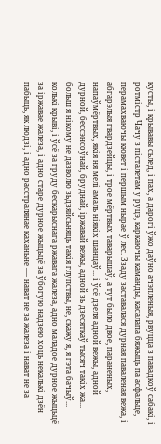кусты, і крывавы сьлед, і пах, а дарогі ўжо даўно ачэпленыя, рвуцца з павадкоў сабакі, і ротмістр Чачу з пісталетам у руцэ, каркаючы каманды, касалапа бяжыць па асфальце, перамахваючы кювет і першым нырае ў лес. Ззаду заставалася дурная паваленая вежа, і абгарэлыя гвардзейцы, і трое мёртвых таварышаў, а тут было двое, параненых, напаўмёртвых, якія ня мелі амаль ніякіх шанцаў... і ўсё дзеля адной вежы, адной дурной, бессэнсоўнай, бруднай, іржавай вежы, адной зь дзесяткаў тысяч такіх жа... больш я нікому не дазволю зьдзяйсьняць такія глупствы, не, скажу я, я гэта бачыў... колькі крыві, і ўсё за груду бескарыснага ржавага жалеза, адно маладое дурное жыцьцё за іржавае жалеза, і адно старе дурное жыцьцё за ўбогую надзею хоць некалькі дзён пабыць, як людзі, і адно расстралянае каханьне — нават не за жалеза і нават не за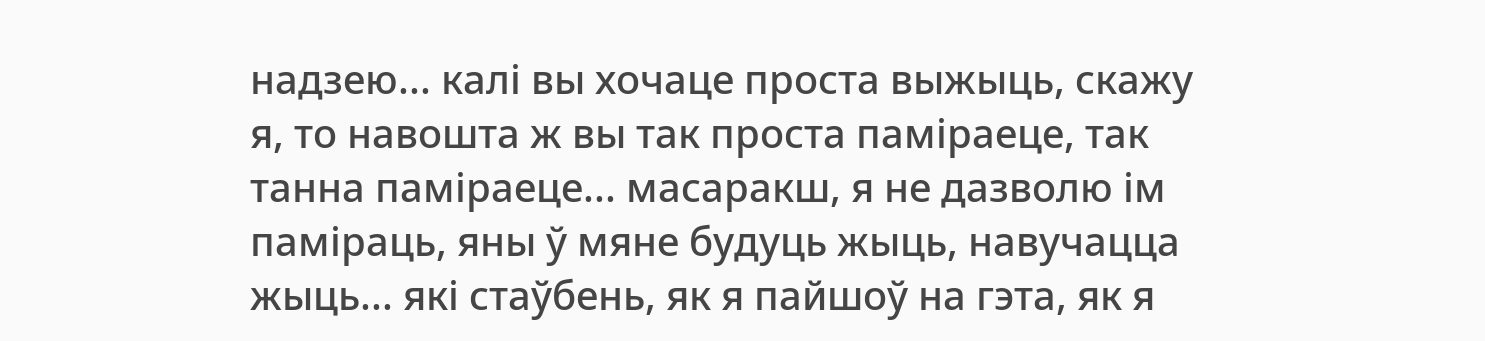надзею... калі вы хочаце проста выжыць, скажу я, то навошта ж вы так проста паміраеце, так танна паміраеце... масаракш, я не дазволю ім паміраць, яны ў мяне будуць жыць, навучацца жыць... які стаўбень, як я пайшоў на гэта, як я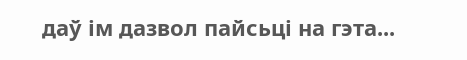даў ім дазвол пайсьці на гэта...